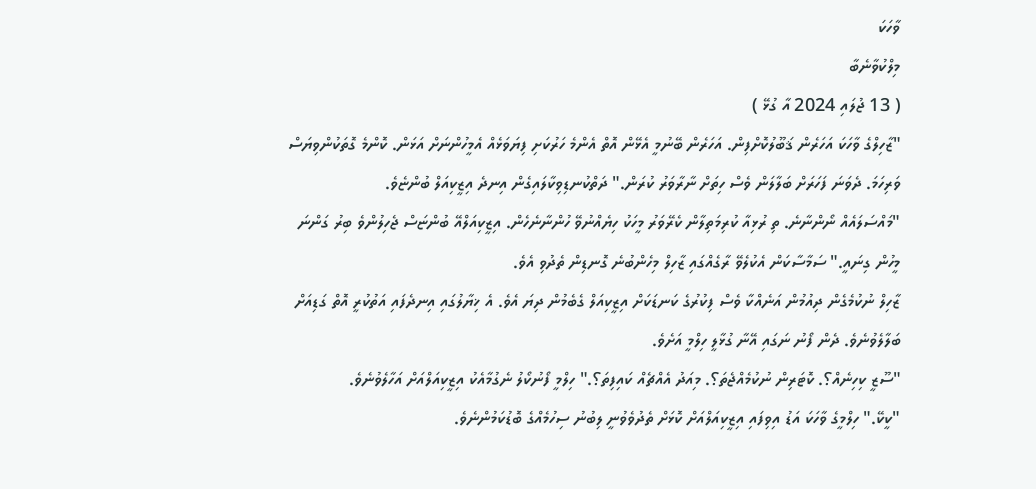ވާހަކަ
މިލްކުވާނެބާ
( 13 ޖުލައި 2024 އާ ގުޅޭ )
"ޒާހިލްގެ ވާހަކަ އަހަރެން ޤަބޫލުކޮށްފިން. އަހަރެން ބޭނުމީ އެޅޭން އޮތް އެންމެ ހަރުކަށި ފިޔަވަޅެއް އެމީހުންނަށް އަޅަން. ކޮންމެ ގޮތަކުންވިޔަސް ވަރިހަމަ. ދެވަނަ ފަހަރަށް ބަލާލަން ވެސް ހިތަށް ނާރާވަރު ކުރަން." ދަތްކުނޑިވިކާލައިގެން އިނދެ އިޒީކިއަލް ބުންޏެވެ.
"މައްސަލައެއް ނޯންނާނެ. ތި ރުޅިއާ ކުރިމަތިލާން ކެރޭވަރު މީހަކު ހިޔެއްނުވޭ ހުންނާނެހެން. އިޒީކިއަލްއޭ ބުންޏަސް ޖެހިލުންވެ ބިރު ގަންނަ މީހުން ގިނައީ." ސަމާސާކަން އެކުލެވޭ ރާގެއްގައި ޒާހިލް މިހެންބުނެ ގޮނޑިން ތެދުވި އެވެ.
ޒާހިލް ނުކުމެގެން ދިއުމުން އަނެއްކާ ވެސް ފިކުރުގެ ކަނޑަކަށް އިޒީކިއަލް ގެބެމުން ދިޔަ އެވެ. އެ ޚިޔާލުގައި އިނދެފައި އަތުކުރީ އޮތް ގަޑިއަށް ބަލާލެވުނެވެ. ދެން ފޯނު ނަގައި އޭނާ ގުޅާލީ ހިލްމީ އަށެވެ.
"ސޫޒީ ކިހިނެއް؟. ކޮޓަރިން ނުކުމެއްޖެތަ؟. މިއަދު އެއްޗެއް ކައިފިތަ؟." ހިލްމީ ފޯނުކޯލު ނެގުމާއެކު އިޒީކިއަލްއަށް އަހާލެވުނެވެ.
"ކީކޭ." ހިލްމީގެ ވާހަކަ އަޑު އިވިފައި އިޒީކިއަލްއަށް ކޮޅަށް ތެދުވެވުނީ ލިބުނު ސިހުމެއްގެ ބޮޑުކަމުންނެވެ.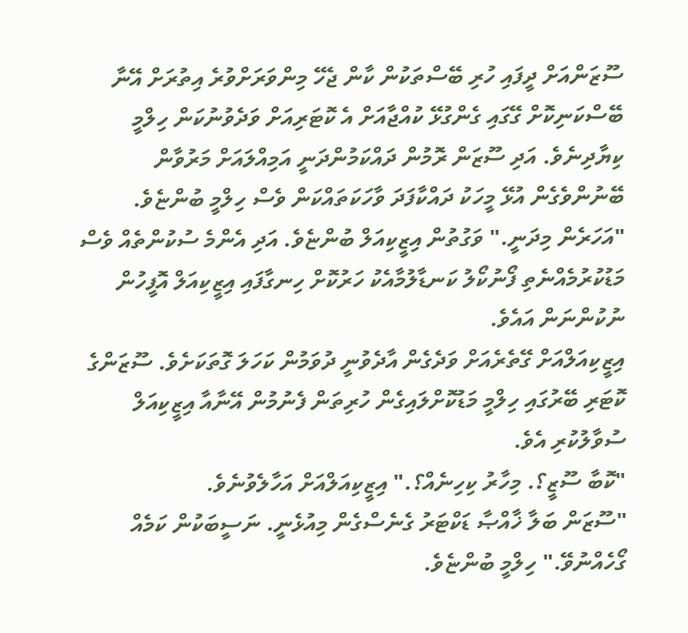ސޫޒަންއަށް ދީފައި ހުރި ބޭސްތަކުން ކާން ޖެހޭ މިންވަރަށްވުރެ އިތުރަށް އޭނާ ބޭސްކަނިކޮށް ގޭގައި ގެންގުޅޭ ކުއްޖާއަށް އެ ކޮޓަރިއަށް ވަދެވުނުކަން ހިލްމީ ކިޔާދިނެވެ. އަދި ސޫޒަން ރޮމުން ދައްކަމުންދަނީ އަމިއްލައަށް މަރުވާން ބޭނުންވެގެން އުޅޭ މީހަކު ދައްކާފަދަ ވާހަކަތައްކަން ވެސް ހިލްމީ ބުންޏެވެ.
"އަހަރެން މިދަނީ." ވަގުތުން އިޒީކިއަލް ބުންޏެވެ. އަދި އެންމެ ސުކުންތެއް ވެސް މަޑުކުރުމެއްނެތި ފޯނުކޯލު ކަނޑާލުމާއެކު ހަރުކޮށް ހިނގާފައި އިޒީކިއަލް އޮފީހުން ނުކުންނަން އައެވެ.
އިޒީކިއަލްއަށް ގޭތެރެއަށް ވަދެގެން އާދެވުނީ ދުވަމުން ކަހަލަ ގޮތަކަށެވެ. ސޫޒަންގެ ކޮޓަރި ބޭރުގައި ހިލްމީ މަޑުކޮށްލައިގެން ހުރިތަން ފެނުމުން އޭނާއާ އިޒީކިއަލް ސުވާލުކުރި އެވެ.
"ކޮބާ ސޫޒީ؟. މިހާރު ކިހިނެއް؟." އިޒީކިއަލްއަށް އަހާލެވުނެވެ.
"ސޫޒަން ބަލާ ޚާއްޞާ ޑަކްޓަރު ގެނެސްގެން މިއުޅެނީ. ނަސީބަކުން ކަމެއް ގޯހެއްނުވޭ." ހިލްމީ ބުންޏެވެ.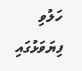ހަލުވި ފިޔަވަޅުގައި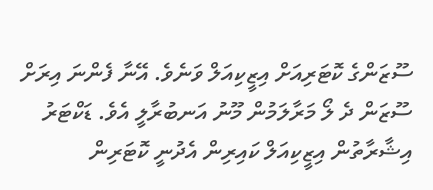ސޫޒަންގެ ކޮޓަރިއަށް އިޒީކިއަލް ވަނެވެ. އޭނާ ފެންނަ އިރަށް ސޫޒަން ދެ ލޯ މަރާލަމުން މޫނު އަނބުރާލީ އެވެ. ޑަކްޓަރު އިޝާރާތުން އިޒީކިއަލް ކައިރިން އެދުނީ ކޮޓަރިން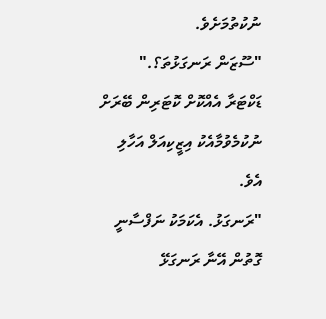ނުކުތުމަށެވެ.
"ސޫޒަން ރަނގަޅުތަ؟." ޑަކްޓަރާ އެއްކޮށް ކޮޓަރިން ބޭރަށް ނުކުމެވުމާއެކު އިޒީކިއަލް އަހާލި އެވެ.
"ރަނގަޅު. އެކަމަކު ނަފްސާނީ ގޮތުން އޭނާ ރަނގަޅޭ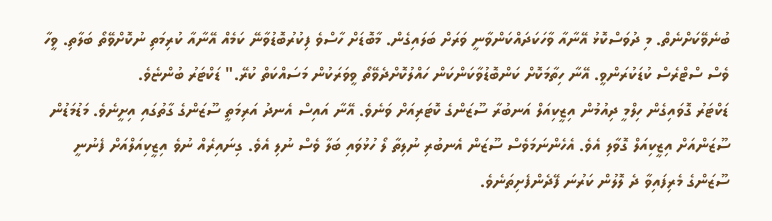ބުނެވޭކަށްނެތް. މި ދުވަސްކޮޅު އޭނާއާ ވާހަކަދައްކަންވާނީ ވަރަށް ބަލައިގެން. މާބޮޑަށް ހާސްވެ ފިކުރުބޮޑުވާނޭ ކަމެއް އޭނާއާ ކުރިމަތި ނުކޮށްވޭތޯ ބަލާތި. ވީހާ ވެސް ސްޓްރެސް ކުޑަކުރަންވީ. އޭނާ ހިތާމަކޮށް ކަންބޮޑުވާކަންކަން ހައްލުކޮށްދެވޭތޯ ވީވަރަކުން މަސައްކަތް ކުރޭ." ޑަކްޓަރު ބުންޏެވެ.
ޑަކްޓަރު ގޮވައިގެން ހިލްމީ ދިއުމުން އިޒީކިއަލް އަނބުރާ ސޫޒަންގެ ކޮޓަރިއަށް ވަނެވެ. އޭނާ އައިސް އެނދު އަރިމަތީ ސޫޒަންގެ ގާތުގައި އިށީނެވެ. މަޑުމަޑުން ސޫޒަންއަށް އިޒީކިއަލް ގޮވާލި އެވެ. އެހެންނަމަވެސް ސޫޒަން އެނބުރި ނުލިތާ ލޯ ހުޅުވައި ބަލާ ވެސް ނުލި އެވެ. ގިނައިރެއް ނުވެ އިޒީކިއަލްއަށް ފެނުނީ ސޫޒަންގެ މެރިފައިވާ ދެ ލޮލުން ކަރުނަ ފޭދެންފެށިތަނެވެ.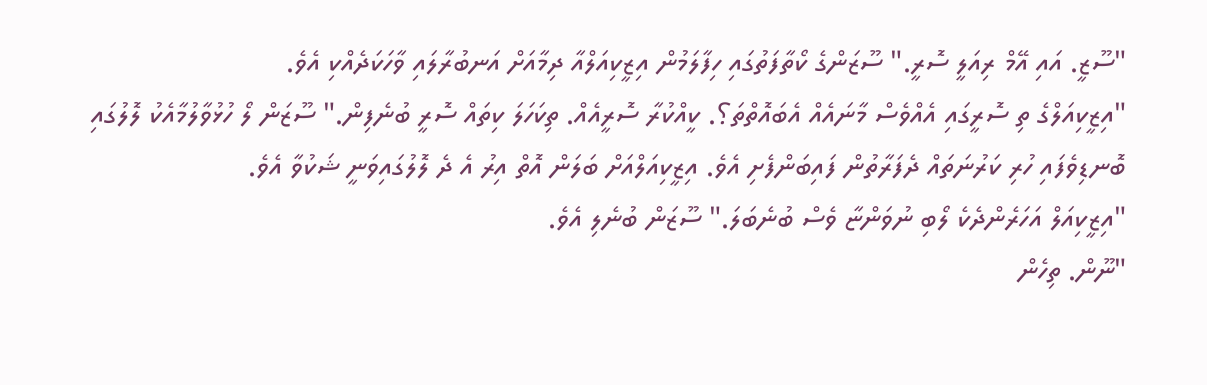"ސޫޒީ. އައި އޭމް ރިއަލީ ސޮރީ." ސޫޒަންގެ ކޯތާފަތުގައި ހިފާލަމުން އިޒީކިއަލްއާ ދިމާއަށް އަނބުރާލައި ވާހަކަދެއްކި އެވެ.
"އިޒީކިއަލްގެ ތި ސޮރީގައި އެއްވެސް މާނައެއް އެބައޮތްތަ؟. ކީއްކުރާ ސޮރީއެއް. ތިކަހަލަ ކިތައް ސޮރީ ބުނެފިން." ސޫޒަން ލޯ ހުޅުވާލުމާއެކު ލޮލުގައި ބޮނޑިވެފައި ހުރި ކަރުނަތައް ދެފަރާތުން ފައިބަންފެށި އެވެ. އިޒީކިއަލްއަށް ބަލަން އޮތް އިރު އެ ދެ ލޮލުގައިވަނީ ޝަކުވާ އެވެ.
"އިޒީކިއަލް އަހަރެންދެކެ ލޯބި ނުވަންޏާ ވެސް ބުނެބަލަ." ސޫޒަން ބުނެލި އެވެ.
"ނޫން. ތިހެން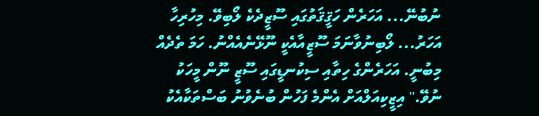ނުބުނޭ... އަހަރެން ހަޤީޤަތުގައި ސޫޒީދެކެ ލޯބިވޭ. މިހުރިހާ އަހަރު... ލޯބިނުވާނަމަ ސޫޒީއާއެކީ ނޫޅޭނެއެއްނު. ހަމަ ތެދެއް މިބުނީ. އަހަރެންގެ ހިތާއި ސިކުނޑީގައި ސޫޒީ ނޫން މީހަކު ނުވޭ." އިޒީކިއަލްއަށް އެންމެ ފަހުން ބުނެވުނު ބަސްތަކާއެކު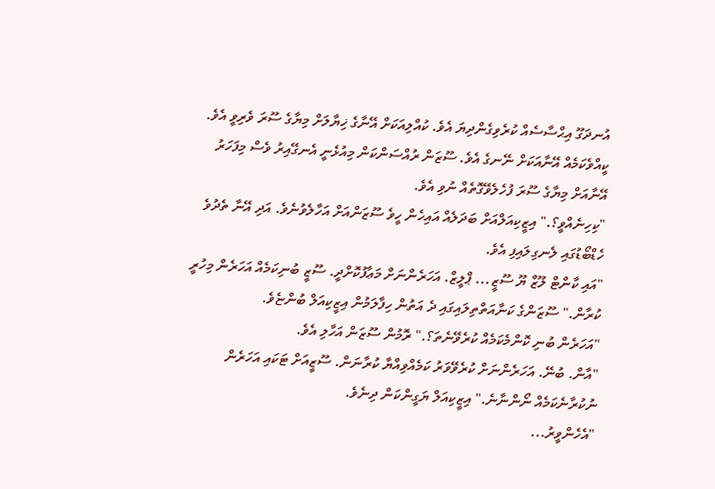އުނދަގޫ އިޙްސާސެއް ކުރެވިގެންދިޔަ އެވެ. ކުއްލިއަކަށް އޭނާގެ ޚިޔާލަށް މިޔާގެ ސޫރަ ވެރިވީ އެވެ. ކީއްވެކަމެއް އޭނާއަކަށް ނޭނގެ އެވެ. ސޫޒަން ރުއްސަންކަން މިއުޅެނީ އެނގޭއިރު ވެސް މިފަހަރު އޭނާއަށް މިޔާގެ ސޫރަ ފުހެލެވޭގޮތެއް ނުވި އެވެ.
"ކިހިނެއްވީ؟." އިޒީކިއަލްއަށް ބަދަލެއް އައިހެން ހީވެ ސޫޒަންއަށް އަހާލެވުނެވެ. އަދި އޭނާ ތެދުވެ ހެޑްބޯޑުގައި ލެނގިލައިފި އެވެ.
"އައި ކާންޓް ލޫޒް ޔޫ ސޫޒީ... ޕްލީޒް. އަހަރެންނަށް މަޢާފުކޮށްދީ. ސޫޒީ ބުނިކަމެއް އަހަރެން މިހުރީ ކުރާން." ސޫޒަންގެ ކަނާއަތްތިލައިގައި ދެ އަތުން ހިފާލަމުން އިޒީކިއަލް ބުންޏެވެ.
"އަހަރެން ބުނި ކޮންމެކަމެއް ކުރެވޭނެތަ؟." ރޮމުން ސޫޒަން އަހާލި އެވެ.
"އާން. ބުނޭ. އަހަރެންނަށް ކުރެވޭވަރު ކަމެއްވިއްޔާ ކުރާނަން. ސޫޒީއަށް ޓަކައި އަހަރެން ނުކުރާނެކަމެއް ނޯންނާނެ." އިޒީކިއަލް ޔަގީންކަން ދިނެވެ.
"އެހެންވީރު...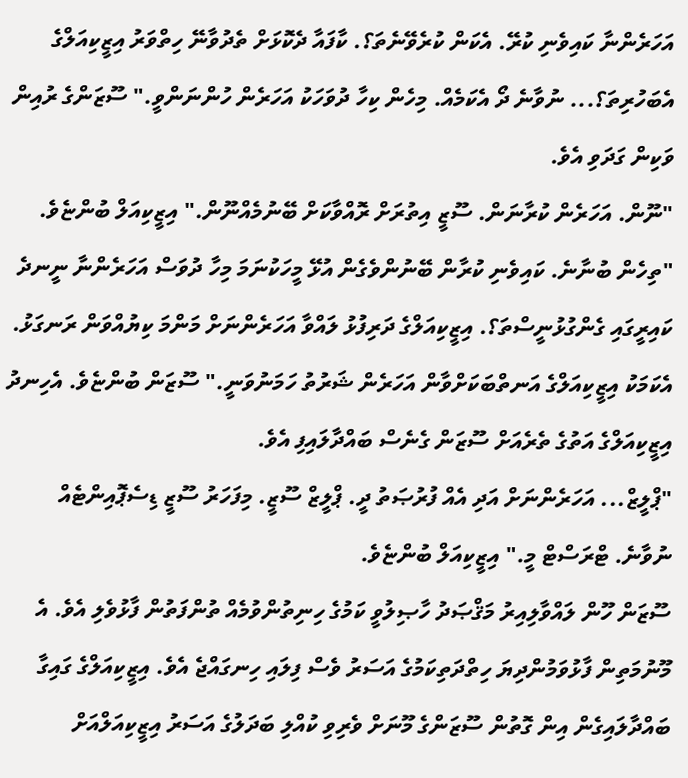އަހަރެންނާ ކައިވެނި ކުރޭ. އެކަން ކުރެވޭނެތަ؟. ކާފައާ ދެކޮޅަށް ތެދުވާނޭ ހިތްވަރު އިޒީކިއަލްގެ އެބަހުރިތަ؟... ނުވާނެ ދޯ އެކަމެއް. މިހެން ކިހާ ދުވަހަކު އަހަރެން ހުންނަންވީ." ސޫޒަންގެ ރުއިން ވަކިން ގަދަވި އެވެ.
"ނޫން. އަހަރެން ކުރާނަން. ސޫޒީ އިތުރަށް ރޮއްވާކަށް ބޭނުމެއްނޫން." އިޒީކިއަލް ބުންޏެވެ.
"ތިހެން ބުނާނެ. ކައިވެނި ކުރާން ބޭނުންވެގެން އުޅޭ މީހަކުނަމަ މިހާ ދުވަސް އަހަރެންނާ ނީނދެ ކައިރީގައި ގެންގުޅުނީސްތަ؟. އިޒީކިއަލްގެ ދަރިފުޅު ލައްވާ އަހަރެންނަށް މަންމަ ކިޔުއްވަން ރަނގަޅު. އެކަމަކު އިޒީކިއަލްގެ އަނތްބަކަށްވާން އަހަރެން ޝަރުތު ހަމަނުވަނީ." ސޫޒަން ބުންޏެވެ. އެހިނދު އިޒީކިއަލްގެ އަތުގެ ތެރެއަށް ސޫޒަން ގެނެސް ބައްދާލައިފި އެވެ.
"ޕްލީޒް... އަހަރެންނަށް އަދި އެއް ފުރުޞަތު ދީ. ޕްލީޒް ސޫޒީ. މިފަހަރު ސޫޒީ ޑިސެޕޮއިންޓެއް ނުވާނެ. ޓްރަސްޓް މީ." އިޒީކިއަލް ބުންޏެވެ.
ސޫޒަން ހޫން ލައްވާލިއިރު މަޤްޞަދު ހާޞިލުވީ ކަމުގެ ހިނިތުންވުމެއް ތުންފަތުން ފާޅުވެލި އެވެ. އެ މޫނުމަތިން ފާޅުވަމުންދިޔަ ހިތްދަތިކަމުގެ އަސަރު ވެސް ފިލައި ހިނގައްޖެ އެވެ. އިޒީކިއަލްގެ ގައިގާ ބައްދާލައިގެން އިން ގޮތުން ސޫޒަންގެ މޫނަށް ވެރިވި ކުއްލި ބަދަލުގެ އަސަރު އިޒީކިއަލްއަށް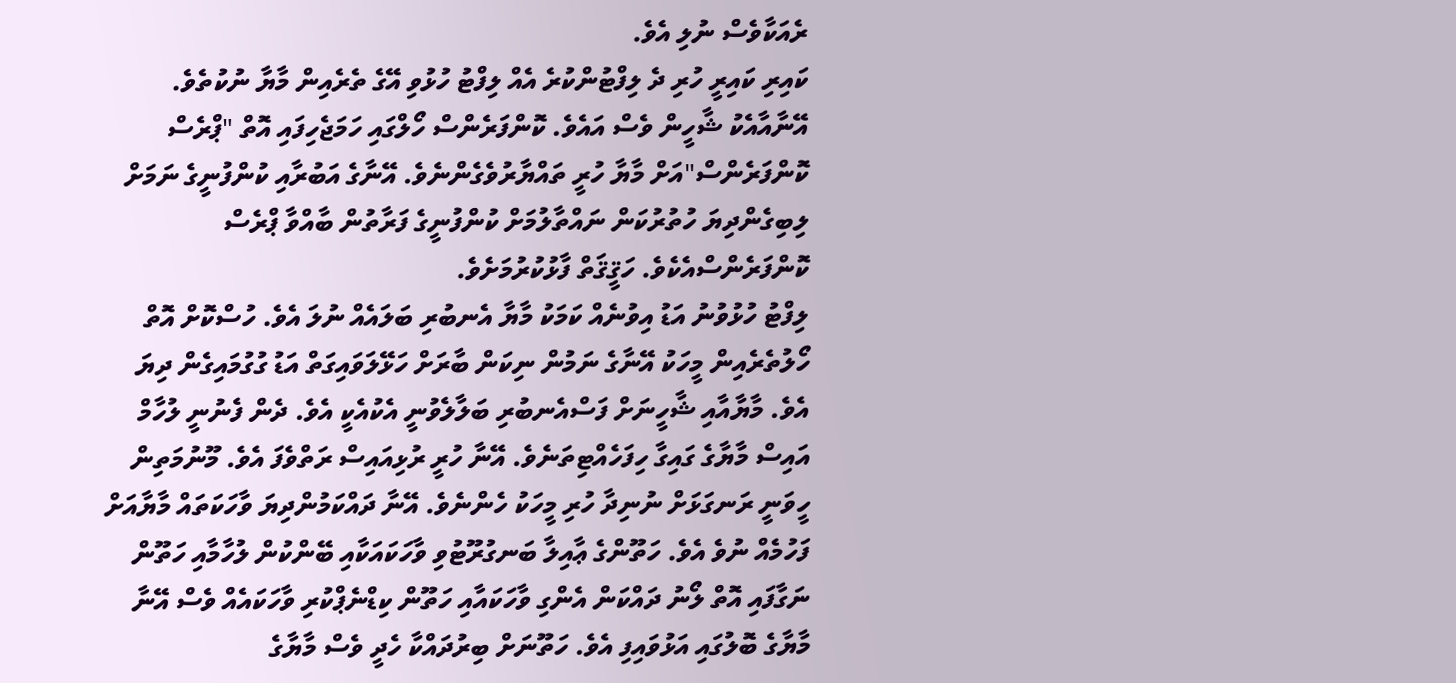ރެއަކާވެސް ނުލި އެވެ.
ކައިރި ކައިރީ ހުރި ދެ ލިފްޓުންކުރެ އެއް ލިފްޓު ހުޅުވި އޭގެ ތެރެއިން މާޔާ ނުކުތެވެ. އޭނާއާއެކު ޝާހީން ވެސް އައެވެ. ކޮންފަރެންސް ހޯލްގައި ހަމަޖެހިފައި އޮތް "ޕްރެސް ކޮންފަރެންސް"އަށް މާޔާ ހުރީ ތައްޔާރުވެގެންނެވެ. އޭނާގެ އަބުރާއި ކުންފުނީގެ ނަމަށް ލިބިގެންދިޔަ ހުތުރުކަން ނައްތާލުމަށް ކުންފުނީގެ ފަރާތުން ބާއްވާ ޕްރެސް ކޮންފަރެންސްއެކެވެ. ހަޤީޤަތް ފާޅުކުރުމަށެވެ.
ލިފްޓު ހުޅުވުނު އަޑު އިވުނެއް ކަމަކު މާޔާ އެނބުރި ބަލައެއް ނުލަ އެވެ. ހުސްކޮށް އޮތް ހޯލުތެރެއިން މީހަކު އޭނާގެ ނަމުން ނިކަން ބާރަށް ހަޅޭލަވައިގަތް އަޑު ގުގުމައިގެން ދިޔަ އެވެ. މާޔާއާއި ޝާހީނަށް ފަސްއެނބުރި ބަލާލެވުނީ އެކުއެކީ އެވެ. ދެން ފެނުނީ ލުހާމް އައިސް މާޔާގެ ގައިގާ ހިފަހެއްޓިތަނެވެ. އޭނާ ހުރީ ރުޅިއައިސް ރަތްވެފަ އެވެ. މޫނުމަތިން ހީވަނީ ރަނގަޅަށް ނުނިދާ ހުރި މީހަކު ހެންނެވެ. އޭނާ ދައްކަމުންދިޔަ ވާހަކަތައް މާޔާއަށް ފަހުމެއް ނުވެ އެވެ. ހަތޫންގެ ޢާއިލާ ބަނގުރޫޓުވި ވާހަކައަކާއި ބޭންކުން ލުހާމާއި ހަތޫން ނަގާފައި އޮތް ލޯނު ދައްކަން އެންގި ވާހަކައާއި ހަތޫން ކިޑްނެޕްކުރި ވާހަކައެއް ވެސް އޭނާ މާޔާގެ ބޮލުގައި އަޅުވައިފި އެވެ. ހަތޫނަށް ބިރުދައްކާ ހެދީ ވެސް މާޔާގެ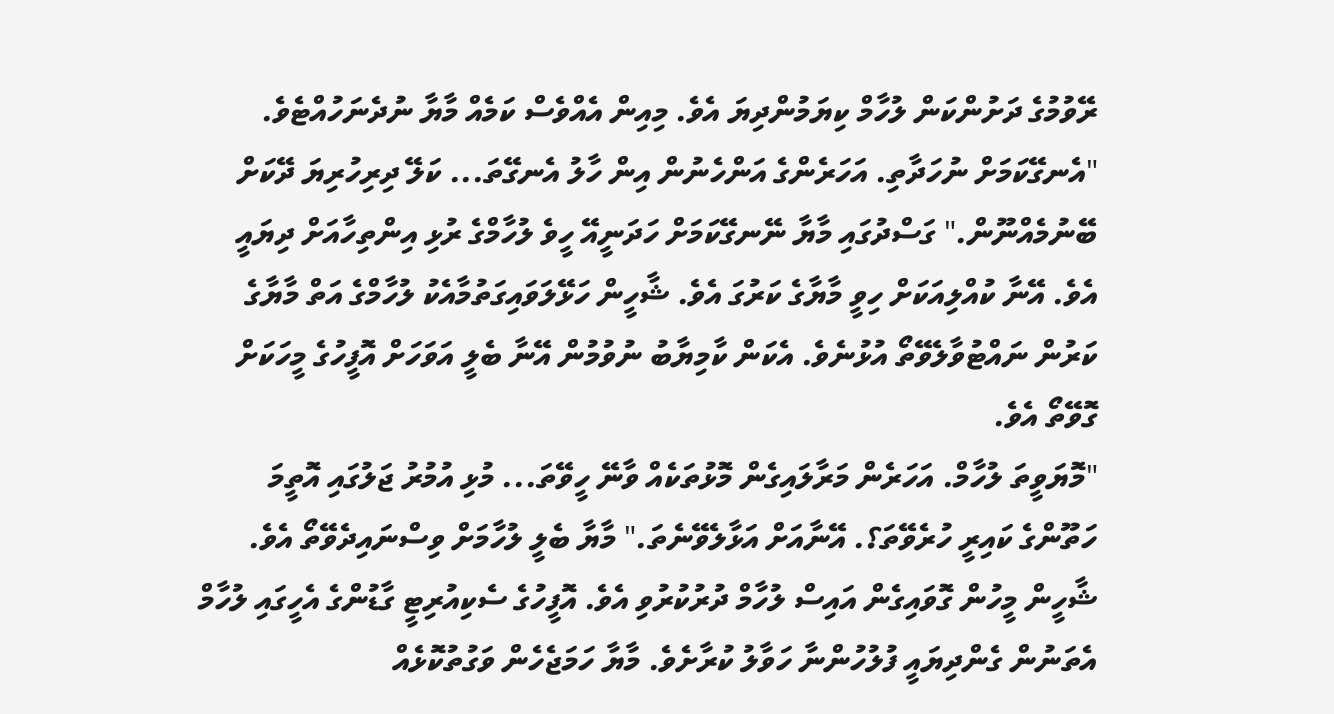ރޭވުމުގެ ދަށުންކަން ލުހާމް ކިޔަމުންދިޔަ އެވެ. މިއިން އެއްވެސް ކަމެއް މާޔާ ނުދެނަހުއްޓެވެ.
"އެނގޭކަމަށް ނުހަދާތި. އަހަރެންގެ އަންހެނުން އިން ހާލު އެނގޭތަ... ކަލޭ ދިރިހުރިޔަ ދޭކަށް ބޭނުމެއްނޫން." ގަސްދުގައި މާޔާ ނޭނގޭކަމަށް ހަދަނީއޭ ހީވެ ލުހާމްގެ ރުޅި އިންތިހާއަށް ދިޔައީ އެވެ. އޭނާ ކުއްލިއަކަށް ހިވީ މާޔާގެ ކަރުގަ އެވެ. ޝާހީން ހަޅޭލަވައިގަތުމާއެކު ލުހާމްގެ އަތް މާޔާގެ ކަރުން ނައްޓުވާލެވޭތޯ އުޅުނެވެ. އެކަން ކާމިޔާބު ނުވުމުން އޭނާ ބެލީ އަވަހަށް އޮފީހުގެ މީހަކަށް ގޮވޭތޯ އެވެ.
"މޮޔަވީތަ ލުހާމް. އަހަރެން މަރާލައިގެން މޮޅުތަކެއް ވާނޭ ހީވޭތަ... މުޅި އުމުރު ޖަލުގައި އޮތީމަ ހަތޫންގެ ކައިރީ ހުރެވޭތަ؟. އޭނާއަށް އަޅާލެވޭނެތަ." މާޔާ ބެލީ ލުހާމަށް ވިސްނައިދެވޭތޯ އެވެ.
ޝާހީން މީހުން ގޮވައިގެން އައިސް ލުހާމް ދުރުކުރުވި އެވެ. އޮފީހުގެ ސެކިއުރިޓީ ގާޑުންގެ އެހީގައި ލުހާމް އެތަނުން ގެންދިޔައީ ފުލުހުންނާ ހަވާލު ކުރާށެވެ. މާޔާ ހަމަޖެހެން ވަގުތުކޮޅެއް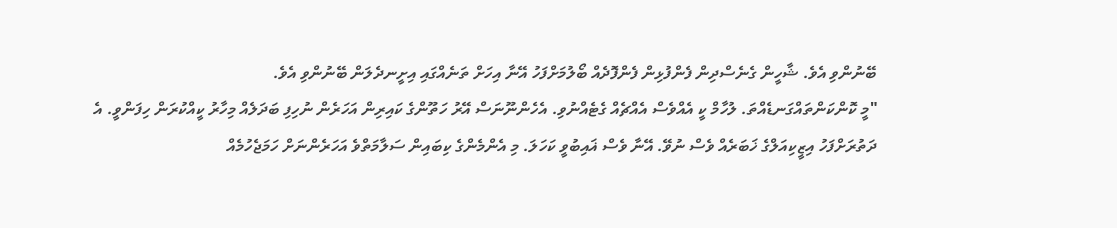ބޭނުންވި އެވެ. ޝާހީން ގެނެސްދިން ފެންފުޅިން ފެންފޮދެއް ބޯލުމަށްފަހު އޭނާ އިހަށް ތަނެއްގައި އިށީނދެލަން ބޭނުންވި އެވެ.
"މީ ކޮންކަންތައްގަނޑެއްތަ. ލުހާމް ކީ އެއްވެސް އެއްޗެއް ގެޓެއްނުވި. އެހެންނޫނަސް އޭރު ހަތޫންގެ ކައިރިން އަހަރެން ނުހިފި ބަދަލެއް މިހާރު ކީއްކުރަން ހިފަންވީ. އެ ދަތުރަށްފަހު އިޒީކިއަލްގެ ޚަބަރެއް ވެސް ނުވޭ. އޭނާ ވެސް ޣައިބުވީ ކަހަލަ. މި އެންމެންގެ ކިބައިން ސަލާމަތްވެ އަހަރެންނަށް ހަމަޖެހުމެއް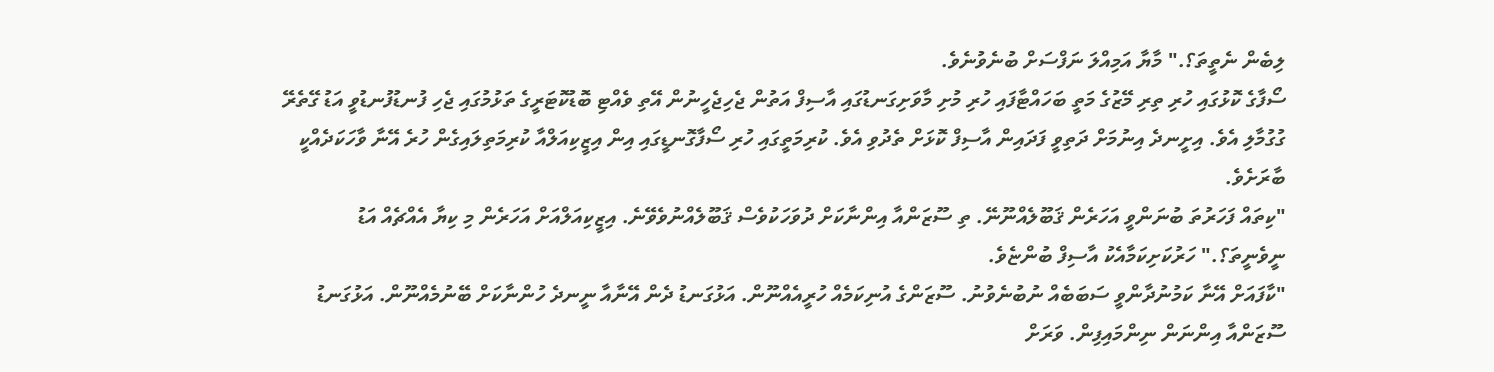ލިބެން ނެތީތަ؟." މާޔާ އަމިއްލަ ނަފްސަށް ބުނެވުނެވެ.
ސޯފާގެ ކޮޅުގައި ހުރި ތިރި މޭޒުގެ މަތީ ބަހައްޓާފައި ހުރި މުށި މާވަށިގަނޑުގައި އާސިފް އަތުން ޖެހިޖެހީނުން އޭތި ވެއްޓި ބޮޑުކޮޓަރީގެ ތަޅުމުގައި ޖެހި ފުނޑުފުނޑުވީ އަޑު ގޭތެރޭ ގުގުމާލި އެވެ. އިށީނދެ އިނުމަށް ދަތިވީ ފަދައިން އާސިފް ކޮޅަށް ތެދުވި އެވެ. ކުރިމަތީގައި ހުރި ސޯފާގޮނޑީގައި އިން އިޒީކިއަލްއާ ކުރިމަތިލައިގެން ހުރެ އޭނާ ވާހަކަދެއްކީ ބާރަށެވެ.
"ކިތައް ފަހަރުތަ ބުނަންވީ އަހަރެން ޤަބޫލެއްނޫނޭ. ތި ސޫޒަންއާ އިންނާކަށް ދުވަހަކުވެސް ޤަބޫލެއްނުވެވޭނެ. އިޒީކިއަލްއަށް އަހަރެން މި ކިޔާ އެއްޗެއް އަޑު ނީވެނީތަ؟." ހަރުކަށިކަމާއެކު އާސިފް ބުންޏެވެ.
"ކާފައަށް އޭނާ ކަމުނުދާންވީ ސަބަބެއް ނުބުނެވުނު. ސޫޒަންގެ އުނިކަމެއް ހުރީއެއްނޫން. އަޅުގަނޑު ދެން އޭނާއާ ނީނދެ ހުންނާކަށް ބޭނުމެއްނޫން. އަޅުގަނޑު ސޫޒަންއާ އިންނަން ނިންމައިފިން. ވަރަށް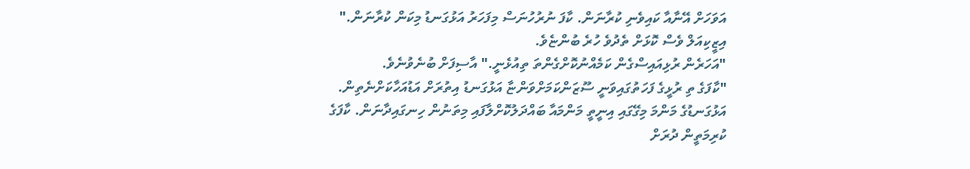އަވަހަށް އޭނާއާ ކައިވެނި ކުރާނަން. ކާފަ ނުރުހުނަސް މިފަހަރު އަޅުގަނޑު މިކަން ކުރާނަން." އިޒީކިއަލް ވެސް ކޮޅަށް ތެދުވެ ހުރެ ބުންޏެވެ.
"އަހަރެން ރުޅިއައިސްގެން ކަމެއްނުކޮށްގެންތަ ތިއުޅެނީ." އާސިފަށް ބުނެވުނެވެ.
"ކާފަގެ ތި ރުޅީގެ ފަހަތުގައިވަނީ ސޫޒަންކަމަށްވަންޏާ އަޅުގަނޑު އިތުރަށް އަޑުއަހާކަށްނެތިން. އަޅުގަނޑުގެ މަންމަ މިގޭގައި އިނީތީ މަންމައާ ބައްދަލުކޮށްލާފައި މިތަނުން ހިނގައިދާނަން. ކާފަގެ ކުރިމަތީން ދުރަށް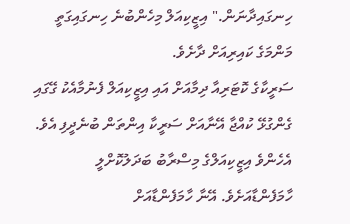ހިނގައިދާނަން." އިޒީކިއަލް މިހެންބުނެ ހިނގައިގަތީ މަންމަގެ ކައިރިއަށް ދާށެވެ.
ސަރީކާގެ ކޮޓަރިއާ ދިމާއަށް އައި އިޒީކިއަލް ފެނުމާއެކު ގޭގައި ގެންގުޅޭ ކުއްޖާ އޭނާއަށް ސަރީކާ އިންތަން ބުނެދީފި އެވެ. އެހެންވެ އިޒީކިއަލްގެ މިސްރާބު ބަދަލުކޮށްލީ ހާމަފެންޑާއަށެވެ. އޭނާ ހާމަފެންޑާއަށް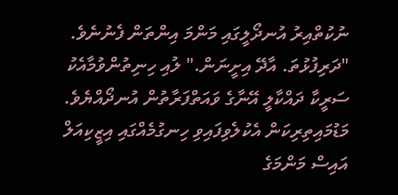ނުކުތްއިރު އުނދޯލީގައި މަންމަ އިންތަން ފެނުނެވެ.
"ދަރިފުޅުތަ. އާދޭ އިށީނަން." ލުއި ހިނިތުންވުމާއެކު ސަރީކާ ދައްކާލީ އޭނާގެ ވައަތްފަރާތުން އުނދޯއްޔެވެ. މަޑުމައިތިރިކަން އެކުލެވިފައިވި ހިނގުމެއްގައި އިޒީކިއަލް އައިސް މަންމަގެ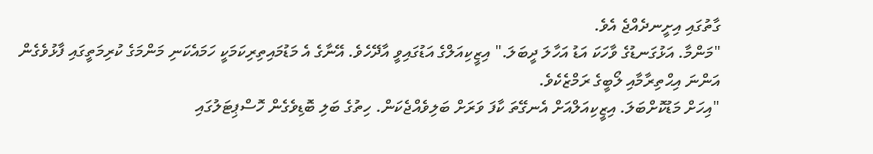ގާތުގައި އިށީނދެއްޖެ އެވެ.
"މަންމާ. އަޅުގަނޑުގެ ވާހަކަ އަޑު އަހާލަ ދީބަލަ." އިޒީކިއަލްގެ އަޑުގައިވީ އާދޭހެވެ. އޭނާގެ އެ މަޑުމައިތިރިކަމަކީ ހަމައެކަނި މަންމަގެ ކުރިމަތީގައި ފާޅުވެގެން އަންނަ އިޙްތިރާމާއި ލޯބީގެ ރަމްޒެކެވެ.
"އިހަށް މަޑުކޮށްބަލަ. އިޒީކިއަލްއަށް އެނގޭތަ ކާފަ ވަރަށް ބަލިވެއްޖެކަން. ހިތުގެ ބަލި ބޮޑިވެގެން ހޮސްޕިޓަލުގައި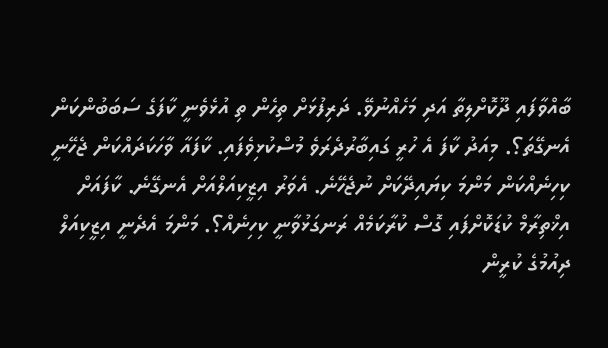ބާއްވާފައި ދޫކޮށްލިތާ އަދި މަހެއްނުވޭ. ދަރިފުޅަށް ތިހެން ތި އުޅެވެނީ ކާފަގެ ސަބަބުންކަން އެނގޭތަ؟. މިއަދު ކާފަ އެ ހުރީ ގައިބާރުދެރަވެ މުސްކުޅިވެފައި. ކާފައާ ވާހަކަދައްކަން ޖެހޭނީ ކިހިނެއްކަން މަންމަ ކިޔައިދޭކަށް ނުޖެހޭނެ. އެވަރު އިޒީކިއަލްއަށް އެނގޭނެ. ކާފައަށް އިޚްތިރާމް ކުޑަކޮށްފައި ގޮސް ކުރާކަމެއް ރަނގަޅުވާނީ ކިހިނެއް؟. މަންމަ އެދެނީ އިޒީކިއަލް ދިއުމުގެ ކުރީން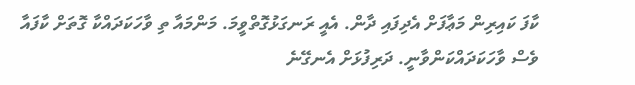ކާފަ ކައިރިން މަޢާފަށް އެދިފައި ދާން. އެއީ ރަނގަޅުގޮތްވީމަ. މަންމައާ ތި ވާހަކަދައްކާ ގޮތަށް ކާފައާ ވެސް ވާހަކަދައްކަންވާނީ. ދަރިފުޅަށް އެނގޭނެ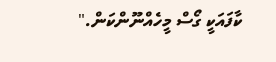ކާފައަކީ ގޯސް މީހެއްނޫންކަން."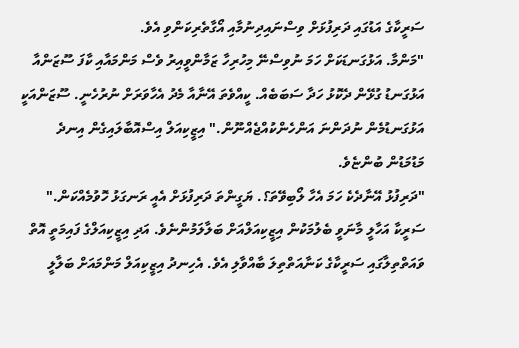ސަރީކާގެ އަޑުގައި ދަރިފުޅަށް ވިސްނައިދިނުމާއި އޯގާތެރިކަންވި އެވެ.
"މަންމާ. އަޅުގަނޑަކަށް ހަމަ ނުވިސްނޭ މިހުރިހާ ޒަމާންވީއިރު ވެސް މަންމައާއި ކާފަ ސޫޒަންއާ އަޅުގަނޑު ގުޅޭން ދެކޮޅު ހަދާ ސަބަބެއް. ކީއްވެތަ އޭނާއާ މެދު އެހާވަރަށް ނުރުހެނީ. ސޫޒަންއަކީ އަޅުގަނޑުމެން ނުދަންނަ އަންހެންކުއްޖެއްނޫން." އިޒީކިއަލް އިސްއޮބާލައިގެން އިނދެ މަޑުމަޑުން ބުންޏެވެ.
"ދަރިފުޅު އޭނާދެކެ ހަމަ އެހާ ލޯބިވޭތަ؟. ޔަގީންތަ ދަރިފުޅަށް އެއީ ރަނގަޅު ހޮވުމެއްކަން." ސަރީކާ އަހާލީ މާނަވީ ބެލުމަކުން އިޒީކިއަލްއަށް ބަލާލަމުންނެވެ. އަދި އިޒީކިއަލްގެ ފައިމަތީ އޮތް ވައަތްތިލާގައި ސަރީކާގެ ކަނާއަތްތިލަ ބާއްވާލި އެވެ. އެހިނދު އިޒީކިއަލް މަންމައަށް ބަލާލީ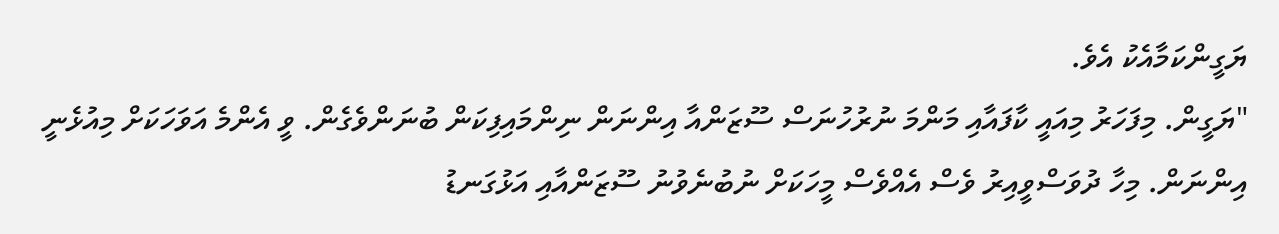ޔަގީންކަމާއެކު އެވެ.
"ޔަގީން. މިފަހަރު މިއައީ ކާފައާއި މަންމަ ނުރުހުނަސް ސޫޒަންއާ އިންނަން ނިންމައިފިކަން ބުނަންވެގެން. ވީ އެންމެ އަވަހަކަށް މިއުޅެނީ އިންނަން. މިހާ ދުވަސްވީއިރު ވެސް އެއްވެސް މީހަކަށް ނުބުނެވުނު ސޫޒަންއާއި އަޅުގަނޑު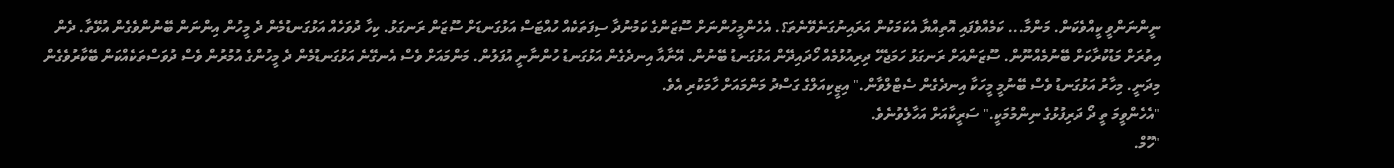ނީންނަންވީ ކީއްވެކަން. މަންމާ... ކަމެއްވެފައި އޮތިއްޔާ އެކަމަކުން އަރައިނުގަނެވޭނެތަ؟. އެހެންމީހުންނަށް ސޫޒަންގެ ކަމުނުދާ ސިފަތަކެއް ހުއްޓަސް އަޅުގަނޑަށް ސޫޒަން ރަނގަޅު. ކިހާ ދުވަހެއް އަޅުގަނޑުމެން ދެ މީހުން އިންނަން ބޭނުންވެގެން އުޅޭތާ. ދެން އިތުރަށް މަޑުކުރާކަށް ބޭނުމެއްނޫން. ސޫޒަންއަށް ރަނގަޅު ހަމަޖެހޭ ދިރިއުޅުމެއް ހޯދައިދޭން އަޅުގަނޑު ބޭނުން. އޭނާއާ އިނދެގެން އަޅުގަނޑު ހުންނާނީ އުފަލުން. މަންމައަށް ވެސް އެނގޭނެ އަޅުގަނޑުމެން ދެ މީހުންގެ އުމުރުން ވެސް ދުވަސްތަކެއްކަން ބޭކާރުވެގެން މިދަނީ. މިހާރު އަޅުގަނޑު ވެސް ބޭނުމީ މީހަކާ އިނދެގެން ސެޓްލްވާން." އިޒީކިއަލްގެ ގަސްދު މަންމައަށް ހާމަކުރި އެވެ.
"އެހެންވީމަ ތީ ދޯ ދަރިފުޅުގެ ނިންމުމަކީ." ސަރީކާއަށް އަހާލެވުނެވެ.
"ހޫމް.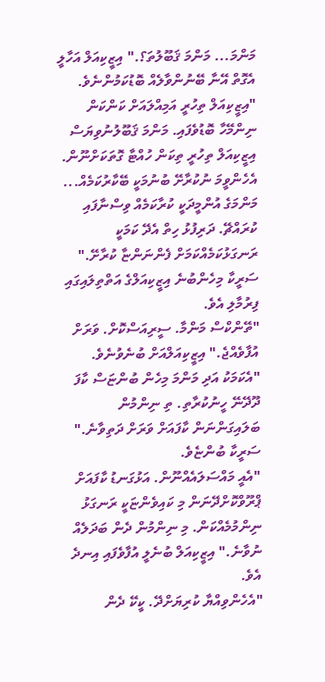މަންމަ... މަންމަ ޤަބޫލުތަ؟." އިޒީކިއަލް އަހާލީ އެގޮތް އޭނާ ބޭނުންވާލެއް ބޮޑުކަމުންނެވެ.
"އިޒީކިއަލް ތިހުރީ އަމިއްލައަށް ކަންކަން ނިންމޭހާ ބޮޑުވެފައި. މަންމަ ޤަބޫލުނުވިޔަސް އިޒީކިއަލް ތިހުރީ ތިކަން ހުއްޓާ ގޮތަކަށްނޫން. އެހެންވީމަ ނުކުރާށޭ ބުނުމަކީ ބޭކާރުކަމެއް... މަންމަގެ އުންމީދަކީ ކުރާކަމެއް ވިސްނާފައި ކުރައްޗޭ. ދަރިފުޅު ހިތް އެދޭ ކަމަކީ ރަނގަޅުކަމެއްކަމަށް ފެންނަންޏާ ކުރާށޭ." ސަރީކާ މިހެންބުނެ އިޒީކިއަލްގެ އަތްތިލައިގައި ފިރުމާލި އެވެ.
"ތޭންކްސް މަންމާ. ސީރިއަސްކޮށް. ވަރަށް އުފާވެއްޖެ." އިޒީކިއަލްއަށް ބުނެވުނެވެ.
"އެކަމަކު އަދި މަންމަ މިހެން ބުންޏަސް ކާފަ ދޫދޭނޭ ހީނުކުރާތި. ތި ނިންމުން ބަލައިގަންނަން ކާފައަށް ވަރަށް ދަތިވާނެ." ސަރީކާ ބުންޏެވެ.
"އެއީ މައްސަލައެއްނޫން. އަޅުގަނޑު ކާފައަށް ޕްރޫވްކޮށްދޭނަން މި ކައިވެންޏަކީ ރަނގަޅު ނިންމުމެއްކަން. މި ނިންމުން ދެން ބަދަލެއް ނުވާނެ." އިޒީކިއަލް ބުނެލީ އުފާވެފައި އިނދެ އެވެ.
"އެހެންވިއްޔާ ކުރިޔަށްދޭ. ކީކޭ ދެން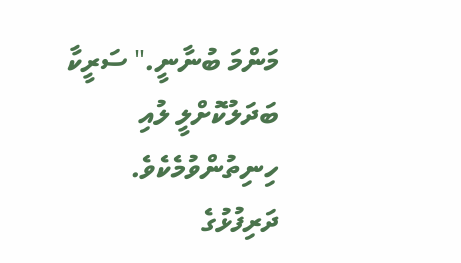މަންމަ ބުނާނީ." ސަރީކާ ބަދަލުކޮށްލީ ލުއި ހިނިތުންވުމެކެވެ. ދަރިފުޅުގެ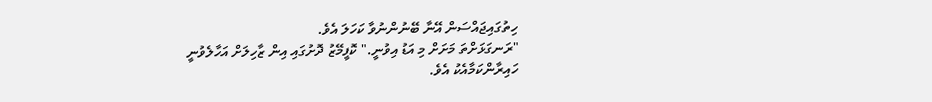ހިތުގައިޖައްސަން އޭނާ ބޭނުންނުވާ ކަހަލަ އެވެ.
"ރަނގަޅަށްތަ މަށަށް މި އަޑު އިވުނީ." ކޮފީމޭޒު ދޮށުގައި އިން ޒާހިލަށް އަހާލެވުނީ ހައިރާންކަމާއެކު އެވެ.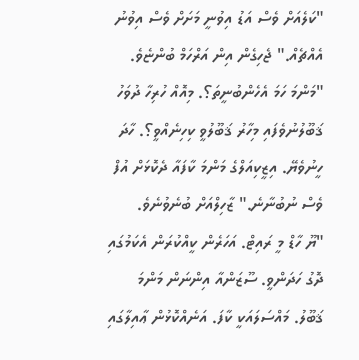"ކަލެއަށް ވެސް އަޑު އިވުނީ މަށަށް ވެސް އިވުނު އެއްޗެއް." ޖެހިގެން އިން އަރްހަމް ބުންޏެވެ.
"މަންމަ ހަމަ އެހެންބުނީތަ؟. މިއޮއް ހުރިހާ ދުވަހު ޤަބޫލުނުވެފައި މިހާރު ޤަބޫލުވީ ކިހިނެއްވީ؟. ހާދަ ހީނުވެޔޭ. އިޒީކިއަލްގެ މަންމަ ކާފައާ ދެކޮޅަށް އުފް ވެސް ނުބުނާނެ." ޒާހިލްއަށް ބުނެވުނެވެ.
"ޔޫ ހާޑް މީ ރައިޓް. އަހަރެން ކީއްކުރަން އެކަމުގައި ދޮގު ހަދަންވީ. ސޫޒަންއާ އިންނަން މަންމަ ޤަބޫލު. މައްސަލައަކީ ކާފަ. އަނެއްކޮޅުން ޢާއިލާގައި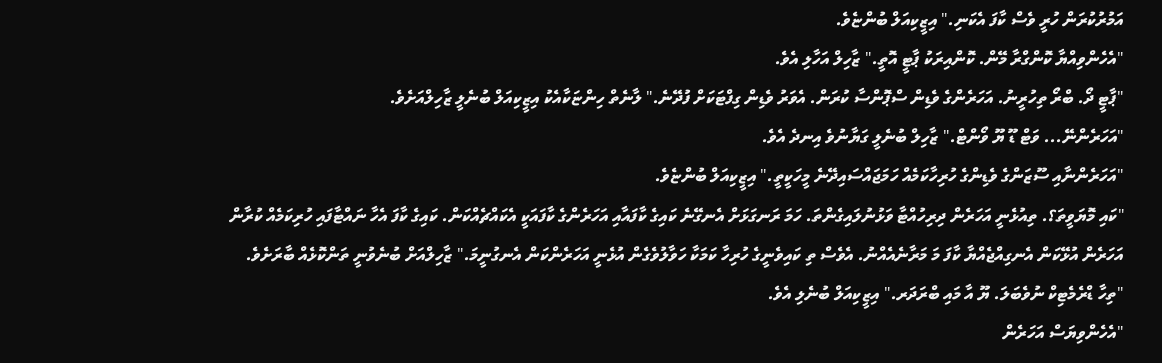އަމުރުކުރަން ހުރީ ވެސް ކާފަ އެކަނި." އިޒީކިއަލް ބުންޏެވެ.
"އެހެންވިއްޔާ ކޮންގްރާ މޭން. ކޮންއިރަކު ޕާޓީ އޮތީ." ޒާހިލް އަހާލި އެވެ.
"ޕާޓީ ދޯ. ބްރޯ ތިހުރީނު. އަހަރެންގެ ވެޑިން ސްޕޮންސާ ކުރަން. އެވަރު ވެޑިން ގިފްޓަކަށް ފުދޭނެ." ލާނެތް ހިންޏަކާއެކު އިޒީކިއަލް ބުނެލީ ޒާހިލްއަށެވެ.
"އަހަރެންނޭ... ވަޓް ޑޫ ޔޫ ވޯންޓް." ޒާހިލް ބުނެލީ ގަޔާނުވެ އިނދެ އެވެ.
"އަހަރެންނާއި ސޫޒަންގެ ވެޑިންގެ ހުރިހާކަމެއް ހަމަޖައްސައިދޭނެ މީހަކީތީ." އިޒީކިއަލް ބުންޏެވެ.
"ކައި މޮޔަވީތަ؟. ތިއުޅެނީ އަހަރެން ދިރިހުއްޓާ ވަޅުނުލައިގެންތަ. ހަމަ ރަނގަޅަށް އެނގޭނެ ކައިގެ ކާފައާއި އަހަރެންގެ ކާފައަކީ އެކައްޗެއްކަން. ކައިގެ ކާފަ އެހާ ނައްޓާފައި ހުރިކަމެއް ކުރާން އަހަރެން އުޅޭކަން އެނގިއްޖެއްޔާ ކާފަ މަ މަރާނެއެއްނު. އެވެސް ތި ކައިވެނީގެ ހުރިހާ ކަމަކާ ހަވާލުވެގެން އުޅެނީ އަހަރެންކަން އެނގުނީމަ." ޒާހިލްއަށް ބުނެވުނީ ތަންކޮޅެއް ބާރަށެވެ.
"ތިހާ ޑްރެމެޓިކް ނުވެބަލަ. ޔޫ އާ މައި ބްރަދަރ." އިޒީކިއަލް ބުނެލި އެވެ.
"އެހެންވިޔަސް އަހަރެން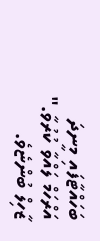ބަހައްޓާފައި މީނދަ އަރްހަމް ލައްވާ ކުރުވާ." ޒާހިލް ބުންޏެވެ.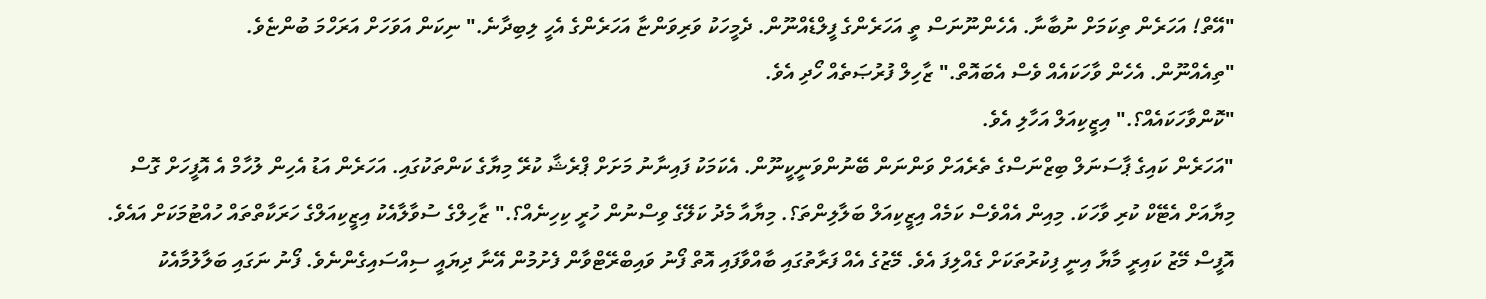"އޭތް! އަހަރެން ތިކަމަށް ނުބާނާ. އެހެންނޫނަސް ތީ އަހަރެންގެ ފީލްޑެއްނޫން. ދެމީހަކު ވަރިވަންޏާ އަހަރެންގެ އެހީ ލިބިދާނެ." ނިކަން އަވަހަށް އަރަހްމަ ބުންޏެވެ.
"ތިއެއްނޫން. އެހެން ވާހަކައެއް ވެސް އެބައޮތް." ޒާހިލް ފުރުޞަތެއް ހޯދި އެވެ.
"ކޮންވާހަކައެއް؟." އިޒީކިއަލް އަހާލި އެވެ.
"އަހަރެން ކައިގެ ޕާސަނަލް ބިޒްނަސްގެ ތެރެއަށް ވަންނަން ބޭނުންވަނީކީނޫން. އެކަމަކު ފައިނާނު މަށަށް ޕްރެޝާ ކުރޭ މިޔާގެ ކަންތަކުގައި. އަހަރެން އަޑު އެހިން ލުހާމް އެ އޮފީހަށް ގޮސް މިޔާއަށް އެޓޭކް ކުރި ވާހަކަ. މިއިން އެއްވެސް ކަމެއް އިޒީކިއަލް ބަލާލިންތަ؟. މިޔާއާ މެދު ކަލޭގެ ވިސްނުން ހުރީ ކިހިނެއް؟." ޒާހިލްގެ ސުވާލާއެކު އިޒީކިއަލްގެ ހަރަކާތްތައް ހުއްޓުމަކަށް އައެވެ.
އޮފީސް މޭޒު ކައިރީ މާޔާ އިނީ ފިކުރުތަކަށް ގެއްލިފަ އެވެ. މޭޒުގެ އެއް ފަރާތުގައި ބާއްވާފައި އޮތް ފޯނު ވައިބްރޭޓްވާން ފެށުމުން އޭނާ ދިޔައީ ސިއްސައިގެންނެވެ. ފޯނު ނަގައި ބަލާލުމާއެކު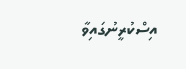އިސްކުރީނުގައިވާ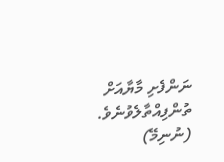ނަންފެށި މާޔާއަށް ތުންފިއްތާލެވުނެވެ.
(ނުނިމޭ)